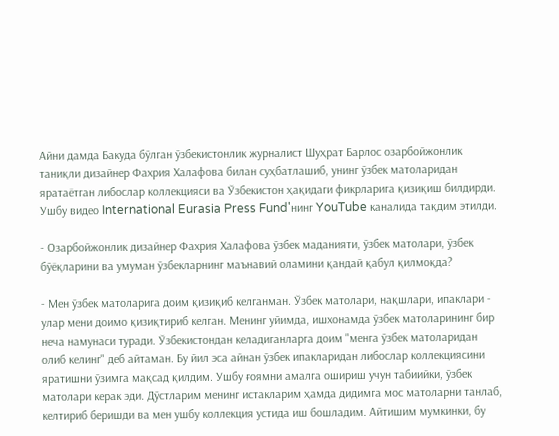Айни дамда Бакуда бўлган ўзбекистонлик журналист Шуҳрат Барлос озарбойжонлик таниқли дизайнер Фахрия Халафова билан суҳбатлашиб, унинг ўзбек матоларидан яратаётган либослар коллекцияси ва Ўзбекистон ҳақидаги фикрларига қизиқиш билдирди. Ушбу видео International Eurasia Press Fund'нинг YouTube каналида тақдим этилди.

- Озарбойжонлик дизайнер Фахрия Халафова ўзбек маданияти, ўзбек матолари, ўзбек бўёқларини ва умуман ўзбекларнинг маънавий оламини қандай қабул қилмоқда?

- Мен ўзбек матоларига доим қизиқиб келганман. Ўзбек матолари, нақшлари, ипаклари - улар мени доимо қизиқтириб келган. Менинг уйимда, ишхонамда ўзбек матоларининг бир неча намунаси туради. Ўзбекистондан келадиганларга доим "менга ўзбек матоларидан олиб келинг" деб айтаман. Бу йил эса айнан ўзбек ипакларидан либослар коллекциясини яратишни ўзимга мақсад қилдим. Ушбу ғоямни амалга ошириш учун табиийки, ўзбек матолари керак эди. Дўстларим менинг истакларим ҳамда дидимга мос матоларни танлаб, келтириб беришди ва мен ушбу коллекция устида иш бошладим. Айтишим мумкинки, бу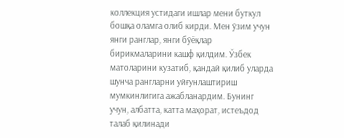коллекция устидаги ишлар мени буткул бошқа оламга олиб кирди. Мен ўзим учун янги ранглар, янги бўёқлар бирикмаларини кашф қилдим. Ўзбек матоларини кузатиб, қандай қилиб уларда шунча рангларни уйғунлаштириш мумкинлигига ажабланардим. Бунинг учун, албатта, катта маҳорат, истеъдод талаб қилинади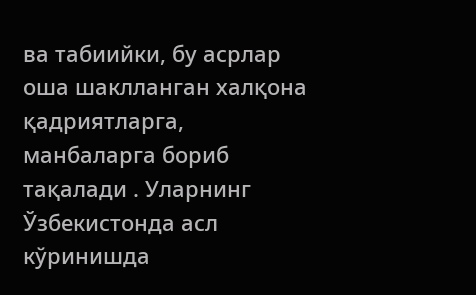ва табиийки, бу асрлар оша шаклланган халқона қадриятларга, манбаларга бориб тақалади . Уларнинг Ўзбекистонда асл кўринишда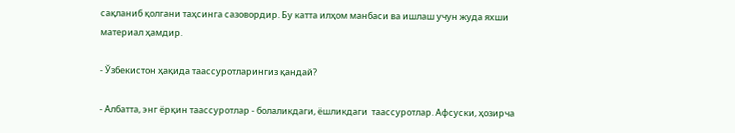сақланиб қолгани таҳсинга сазовордир. Бу катта илҳом манбаси ва ишлаш учун жуда яхши материал ҳамдир.

- Ўзбекистон ҳақида таассуротларингиз қандай?

- Албатта, энг ёрқин таассуротлар - болаликдаги, ёшликдаги  таассуротлар. Афсуски, ҳозирча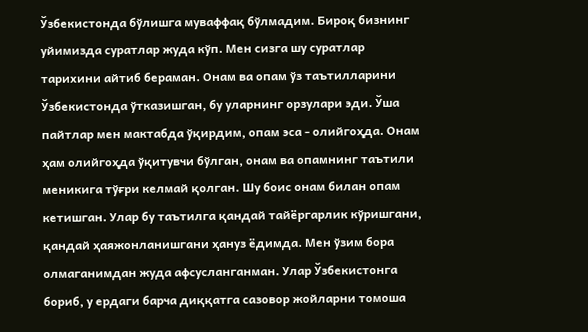Ўзбекистонда бўлишга муваффақ бўлмадим. Бироқ бизнинг уйимизда суратлар жуда кўп. Мен сизга шу суратлар тарихини айтиб бераман. Онам ва опам ўз таътилларини Ўзбекистонда ўтказишган, бу уларнинг орзулари эди. Ўша пайтлар мен мактабда ўқирдим, опам эса - олийгоҳда. Онам ҳам олийгоҳда ўқитувчи бўлган, онам ва опамнинг таътили меникига тўғри келмай қолган. Шу боис онам билан опам кетишган. Улар бу таътилга қандай тайёргарлик кўришгани, қандай ҳаяжонланишгани ҳануз ёдимда. Мен ўзим бора олмаганимдан жуда афсусланганман. Улар Ўзбекистонга бориб, у ердаги барча диққатга сазовор жойларни томоша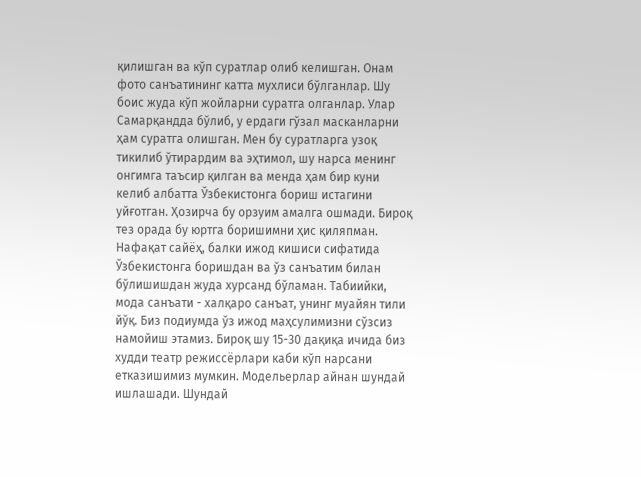қилишган ва кўп суратлар олиб келишган. Онам фото санъатининг катта мухлиси бўлганлар. Шу боис жуда кўп жойларни суратга олганлар. Улар Самарқандда бўлиб, у ердаги гўзал масканларни ҳам суратга олишган. Мен бу суратларга узоқ тикилиб ўтирардим ва эҳтимол, шу нарса менинг онгимга таъсир қилган ва менда ҳам бир куни келиб албатта Ўзбекистонга бориш истагини уйғотган. Ҳозирча бу орзуим амалга ошмади. Бироқ тез орада бу юртга боришимни ҳис қиляпман. Нафақат сайёҳ, балки ижод кишиси сифатида Ўзбекистонга боришдан ва ўз санъатим билан бўлишишдан жуда хурсанд бўламан. Табиийки, мода санъати - халқаро санъат, унинг муайян тили йўқ. Биз подиумда ўз ижод маҳсулимизни сўзсиз намойиш этамиз. Бироқ шу 15-30 дақиқа ичида биз худди театр режиссёрлари каби кўп нарсани етказишимиз мумкин. Модельерлар айнан шундай ишлашади. Шундай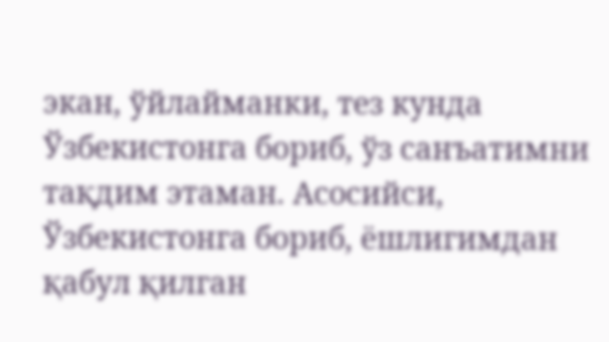экан, ўйлайманки, тез кунда Ўзбекистонга бориб, ўз санъатимни тақдим этаман. Асосийси, Ўзбекистонга бориб, ёшлигимдан қабул қилган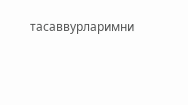тасаввурларимни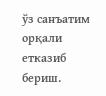ўз санъатим орқали етказиб бериш.